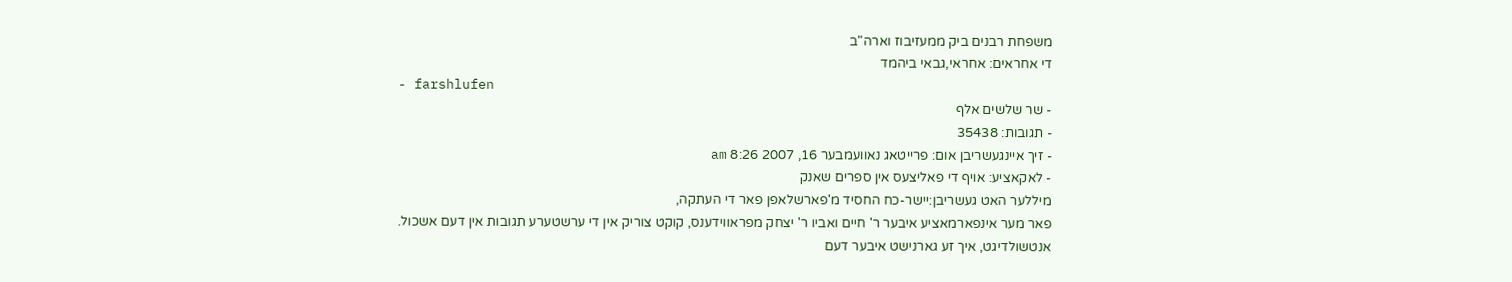משפחת רבנים ביק ממעזיבוז וארה"ב
די אחראים: אחראי,גבאי ביהמד
- farshlufen
- שר שלשים אלף
- תגובות: 35438
- זיך איינגעשריבן אום: פרייטאג נאוועמבער 16, 2007 8:26 am
- לאקאציע: אויף די פאליצעס אין ספרים שאנק
מיללער האט געשריבן:יישר-כח החסיד מ'פארשלאפן פאר די העתקה,
פאר מער אינפארמאציע איבער ר' חיים ואביו ר' יצחק מפראווידענס, קוקט צוריק אין די ערשטערע תגובות אין דעם אשכול.
אנטשולדיגט, איך זע גארנישט איבער דעם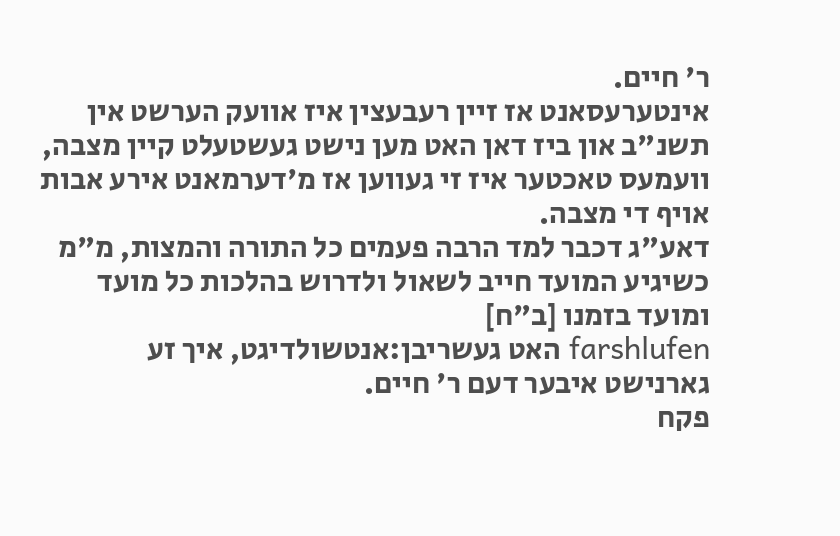ר' חיים.
אינטערעסאנט אז זיין רעבעצין איז אוועק הערשט אין תשנ"ב און ביז דאן האט מען נישט געשטעלט קיין מצבה, וועמעס טאכטער איז זי געווען אז מ'דערמאנט אירע אבות אויף די מצבה.
דאע"ג דכבר למד הרבה פעמים כל התורה והמצות, מ"מ כשיגיע המועד חייב לשאול ולדרוש בהלכות כל מועד ומועד בזמנו [ב"ח]
farshlufen האט געשריבן:אנטשולדיגט, איך זע גארנישט איבער דעם ר' חיים.
פקח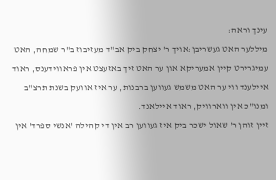עינך וראה:
מיללער האט געשריבן:אויך ר' יצחק ביק אב"ד מעזיבוז ב"ר שמחה, האט עמיגרירט קיין אמעריקא און ער האט זיך באזעצט אין פראווידענס, ראוד איילענד ווי ער האט משמש געווען ברבנות, ער איז אוועק בשנת תרצ"ב ומנו"כ אין ווארוויק, ראוד איילאנד.
זיין זוהן ר' שאול ישכר ביק איז געווען רב אין די קהילה 'אנשי ספרד' אין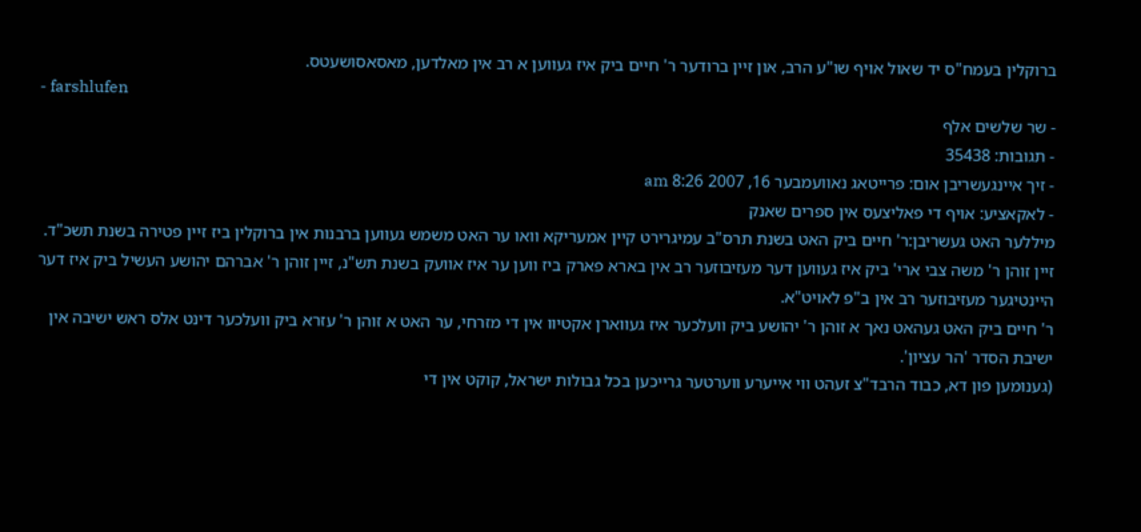ברוקלין בעמח"ס יד שאול אויף שו"ע הרב, און זיין ברודער ר' חיים ביק איז געווען א רב אין מאלדען, מאסאסושעטס.
- farshlufen
- שר שלשים אלף
- תגובות: 35438
- זיך איינגעשריבן אום: פרייטאג נאוועמבער 16, 2007 8:26 am
- לאקאציע: אויף די פאליצעס אין ספרים שאנק
מיללער האט געשריבן:ר' חיים ביק האט בשנת תרס"ב עמיגרירט קיין אמעריקא וואו ער האט משמש געווען ברבנות אין ברוקלין ביז זיין פטירה בשנת תשכ"ד.
זיין זוהן ר' משה צבי ארי' ביק איז געווען דער מעזיבוזער רב אין בארא פארק ביז ווען ער איז אוועק בשנת תש"נ, זיין זוהן ר' אברהם יהושע העשיל ביק איז דער היינטיגער מעזיבוזער רב אין ב"פ לאויט"א.
ר' חיים ביק האט געהאט נאך א זוהן ר' יהושע ביק וועלכער איז געווארן אקטיוו אין די מזרחי, ער האט א זוהן ר' עזרא ביק וועלכער דינט אלס ראש ישיבה אין ישיבת הסדר 'הר עציון'.
(גענומען פון דא, כבוד הרבד"צ זעהט ווי אייערע ווערטער גרייכען בכל גבולות ישראל, קוקט אין די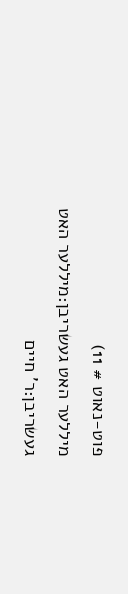פוט-נאוט # 11)
מיללער האט געשריבן:מיללער האט געשריבן:ר' חיים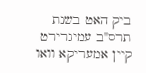ביק האט בשנת תרס"ב עמיגרירט קיין אמעריקא וואו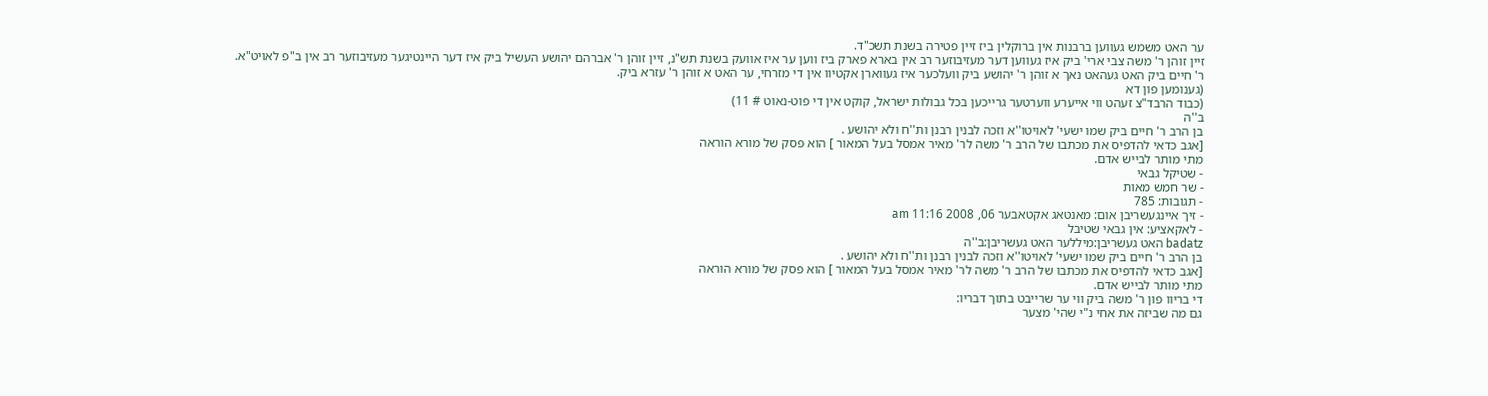ער האט משמש געווען ברבנות אין ברוקלין ביז זיין פטירה בשנת תשכ"ד.
זיין זוהן ר' משה צבי ארי' ביק איז געווען דער מעזיבוזער רב אין בארא פארק ביז ווען ער איז אוועק בשנת תש"נ, זיין זוהן ר' אברהם יהושע העשיל ביק איז דער היינטיגער מעזיבוזער רב אין ב"פ לאויט"א.
ר' חיים ביק האט געהאט נאך א זוהן ר' יהושע ביק וועלכער איז געווארן אקטיוו אין די מזרחי, ער האט א זוהן ר' עזרא ביק.
(גענומען פון דא
(כבוד הרבד"צ זעהט ווי אייערע ווערטער גרייכען בכל גבולות ישראל, קוקט אין די פוט-נאוט # 11)
ב''ה
בן הרב ר' חיים ביק שמו ישעי' לאויטו''א וזכה לבנין רבנן ות''ח ולא יהושע .
[אגב כדאי להדפיס את מכתבו של הרב ר' משה לר' מאיר אמסל בעל המאור ] הוא פסק של מורא הוראה
מתי מותר לבייש אדם.
- שטיקל גבאי
- שר חמש מאות
- תגובות: 785
- זיך איינגעשריבן אום: מאנטאג אקטאבער 06, 2008 11:16 am
- לאקאציע: אין גבאי שטיבל
badatz האט געשריבן:מיללער האט געשריבן:ב''ה
בן הרב ר' חיים ביק שמו ישעי' לאויטו''א וזכה לבנין רבנן ות''ח ולא יהושע .
[אגב כדאי להדפיס את מכתבו של הרב ר' משה לר' מאיר אמסל בעל המאור ] הוא פסק של מורא הוראה
מתי מותר לבייש אדם.
די בריוו פון ר' משה ביק ווי ער שרייבט בתוך דבריו:
גם מה שביזה את אחי נ"י שהי' מצער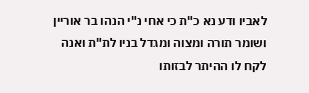לאביו ודע נא כ"ת כי אחי נ"י הנהו בר אוריין ושומר תורה ומצוה ומגדל בניו לת"ת ואנה לקח לו ההיתר לבזותו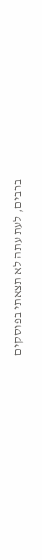ברבים, לעת עתה לא תצאתי בפוסקים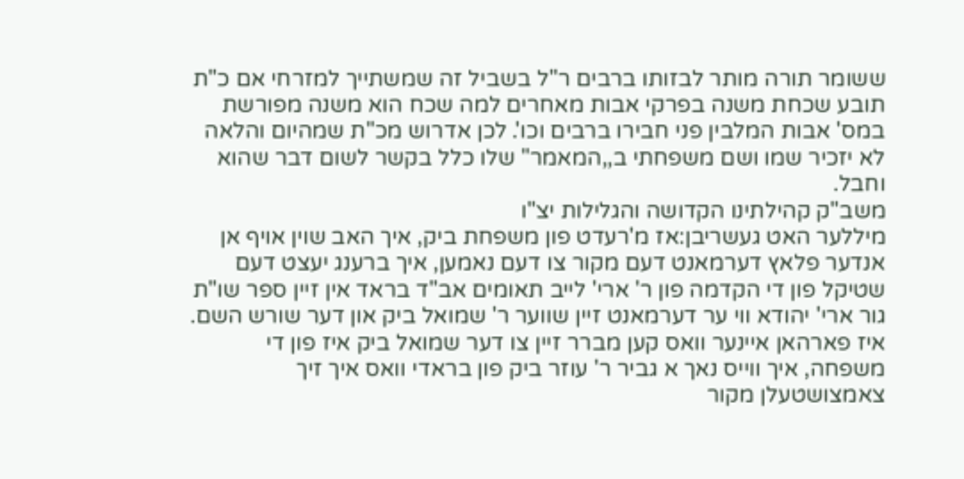ששומר תורה מותר לבזותו ברבים ר"ל בשביל זה שמשתייך למזרחי אם כ"ת תובע שכחת משנה בפרקי אבות מאחרים למה שכח הוא משנה מפורשת במס' אבות המלבין פני חבירו ברבים וכו'. לכן אדרוש מכ"ת שמהיום והלאה לא יזכיר שמו ושם משפחתי ב,,המאמר" שלו כלל בקשר לשום דבר שהוא וחבל.
משב"ק קהילתינו הקדושה והגלילות יצ"ו
מיללער האט געשריבן:אז מ'רעדט פון משפחת ביק, איך האב שוין אויף אן אנדער פלאץ דערמאנט דעם מקור צו דעם נאמען, איך ברענג יעצט דעם שטיקל פון די הקדמה פון ר' ארי' לייב תאומים אב"ד בראד אין זיין ספר שו"ת גור ארי' יהודא ווי ער דערמאנט זיין שווער ר' שמואל ביק און דער שורש השם.
איז פארהאן איינער וואס קען מברר זיין צו דער שמואל ביק איז פון די משפחה, איך ווייס נאך א גביר ר' עוזר ביק פון בראדי וואס איך זיך צאמצושטעלן מקור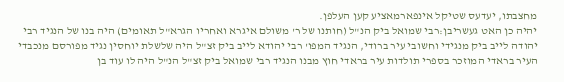מחצבתו, יעדעס שטיקל אינפארמאציע קען העלפן.
יהיה כן האט געשריבן:רבי שמואל ביק הנ"ל (חותנו של ר' משולם איגרא ואחריו הגרא"ל תאומים) היה בנו של הנגיד רבי יהודה לייב ביק מנגידי וחשובי עיר ברודי, הנגיד המפו' רבי יהודא לייב ביק זצ"ל היה שלשלת יוחסין נגיד מפורסם מנכבדי העיר בראדי המוזכר בספרי תולדות עיר בראדי חוץ מבנו הנגיד רבי שמואל ביק זצ"ל הנ"ל היה לו עוד בן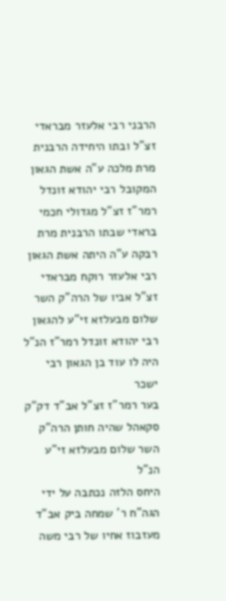הרבני רבי אלעזר מבראדי זצ"ל ובתו היחידה הרבנית מרת מלכה ע"ה אשת הגאון המקובל רבי יהודא זונדל רמר"ז זצ"ל מגדולי חכמי בראדי שבתו הרבנית מרת רבקה ע"ה היתה אשת הגאון רבי אלעזר רוקח מבראדי זצ"ל אביו של הרה"ק השר שלום מבעלזא זי"ע להגאון רבי יהודא זונדל רמר"ז הנ"ל היה לו עוד בן הגאון רבי ישכר
בער רמר"ז זצ"ל אב"ד דק"ק סקאהל שהיה חותן הרה"ק השר שלום מבעלזא זי"ע הנ"ל
היחס הלזה נכתבה על ידי הגה"ח ר' שמחה ביק אב"ד מעזבוז אחיו של רבי משה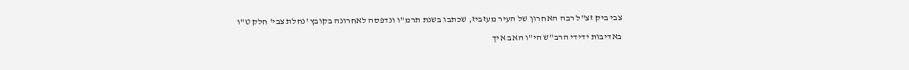צבי ביק זצ"ל רבה האחרון של העיר מעזביז, שכתבו בשנת תרמ"ו ונדפסה לאחרונה בקובץ 'נחלת צבי' חלק ט"ו
באדיבות ידידי הרב"ש הי"ו האב איך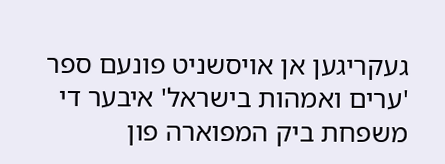געקריגען אן אויסשניט פונעם ספר 'ערים ואמהות בישראל' איבער די משפחת ביק המפוארה פון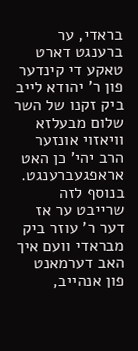בראדי, ער ברענגט דארט טאקע די קינדער פון ר' יהודא לייב ביק זקנו של השר שלום מבעלזא וויאזוי אונזער הרב יהי' כן האט אראפגעברענגט.
בנוסף לזה שרייבט ער אז דער ר' עוזר ביק מבראדי וועם איך האב דערמאנט פון אנהייב,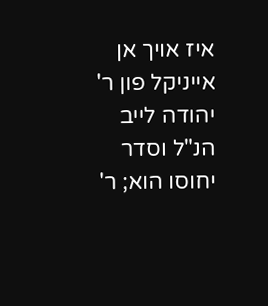איז אויך אן אייניקל פון ר' יהודה לייב הנ"ל וסדר יחוסו הוא; ר'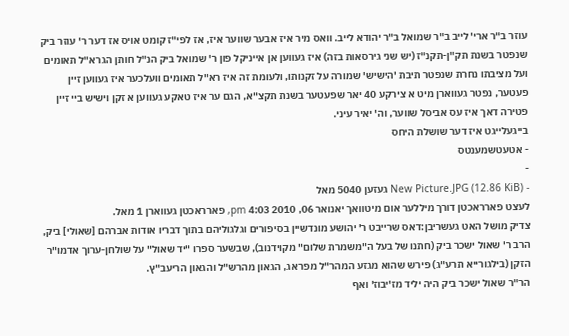עוזר ב"ר ארי' לייב ב"ר שמואל ב"ר יהודא לייב. וואס מיר איז אבער שווער איז, אז לפי"ז קומט אויס אז דער ר' עוזר ביק שנפטר בשנת תק"ן-תקנ"ז (יש שני גירסאות בזה) איז געווען אן אייניקל פון ר' שמואל ביק הנ"ל חותן הגרא"ל תאומים ועל מציבתו נחרת שנפטר תיבת 'הישיש' שמורה על זקנותו, ולעומת זה איז רא"ל תאומים וועלכער איז געווען זיין פעטער, נפטר געווארן מיט א צירקע 40 יאר שפעטער בשנת תקצ"א, הגם ער איז טאקע געווען א זקן וישיש ביי זיין פטירה דאך איז עס אביסל שווער, וה' יאיר עיני.
בייגעלייגט איז דער שושלת היחס
- אטעטשמענטס
-
- New Picture.JPG (12.86 KiB) געזען 5040 מאל
לעצט פארראכטן דורך מיללער אום מיטוואך יאנואר 06, 2010 4:03 pm, פארראכטן געווארן 1 מאל.
צדיק מושל האט געשריבן:דאס שרייבט ר' יהושע מונדשיין בסיפורים וגלגוליהם בתוך דבריו אודות אברהם [שאולי] ביק,
הרב ר' שאול ישכר ביק (חתנו של בעל ה"משמרת שלום" מקוידנוב), שבשער ספרו "יד שאול" על שולחן-ערוך אדמו"ר הזקן (בילגורייא תרע"ג) פירש שהוא מגזע המהר"ל מפראג, הגאון מהרש"ל והגאון הריעב"ץ.
הר"ר שאול ישכר ביק היה יליד מז'יבוז' ואף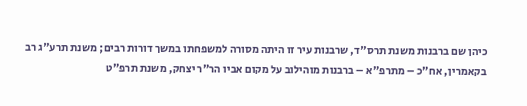כיהן שם ברבנות משנת תרס"ד, שרבנות עיר זו היתה מסורה למשפחתו במשך דורות רבים; משנת תרע"ג רב בקאמרין, אח"כ – מתרפ"א – ברבנות מוהילוב על מקום אביו הר"ר יצחק, משנת תרפ"ט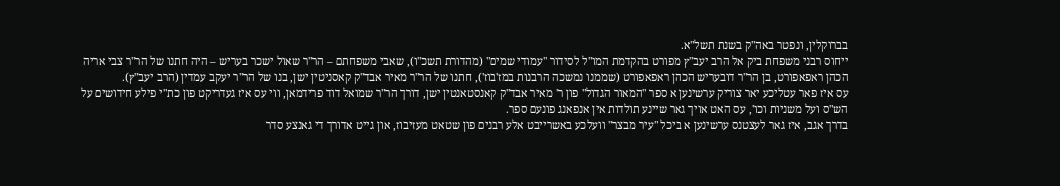בברוקלין, ונפטר באה"ק בשנת תשל"א.
ייחוס רבני משפחת ביק אל הרב יעב"ץ מפורט בהקדמת המו"ל לסידור "עמודי שמים" (מהדורת תשכ"ו), שאבי משפחתם – הר"ר שאול ישכר בעריש – היה חתנו של הר"ר צבי אריה הכהן ראפאפורט, בן הר"ר דובעריש הכהן ראפאפורט (שממנו נמשכה הרבנות במז'בוז'), חתנו של הר"ר מאיר אבד"ק קאסניטין ישן, בנו של הר"ר יעקב עמדין (הרב יעב"ץ).
עס איז פאר עטליכע יאר צוריק ערשינען א ספר "המאור הגדול" פון ר' מאיר אבד"ק קאנסטאנטין ישן, דורך הר"ר שמואל דוד פרידמאן, ווי עס איז געדריקט פון כת"י פילע חידושים על הש"ס ועל משניות וכו', עס האט אויך גאר שיינע תולדות אין אנפאנג פונעם ספר.
בדרך אגב, איז גאר לעצטנס ערשינען א ביכל "עיר מבצר" וועלכע באשרייבט אלע רבנים פון שטאט מעזיבוז, און גייט אדורך די גאנצע סדר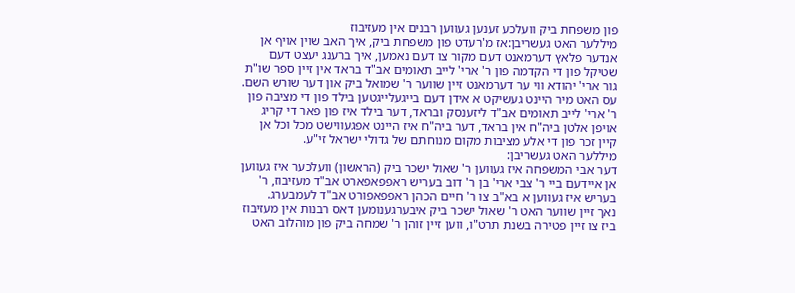פון משפחת ביק וועלכע זענען געווען רבנים אין מעזיבוז
מיללער האט געשריבן:אז מ'רעדט פון משפחת ביק, איך האב שוין אויף אן אנדער פלאץ דערמאנט דעם מקור צו דעם נאמען, איך ברענג יעצט דעם שטיקל פון די הקדמה פון ר' ארי' לייב תאומים אב"ד בראד אין זיין ספר שו"ת גור ארי' יהודא ווי ער דערמאנט זיין שווער ר' שמואל ביק און דער שורש השם.
עס האט מיר היינט געשיקט א אידן דעם בייגעלייגטען בילד פון די מציבה פון ר' ארי' לייב תאומים אב"ד ליזענסק ובראד, דער בילד איז פון פאר די קריג אויפן אלטן ביה"ח אין בראד, דער ביה"ח איז היינט אפגעווישט מכל וכל אן קיין זכר פון די אלע מציבות מקום מנוחתם של גדולי ישראל זי"ע.
מיללער האט געשריבן:
דער אבי המשפחה איז געווען ר' שאול ישכר ביק (הראשון) וועלכער איז געווען אן איידעם ביי ר' צבי ארי' בן ר' דוב בעריש ראפפאפארט אב"ד מעזיבוז, ר' בעריש איז געווען א בא"ב צו ר' חיים הכהן ראפפאפורט אב"ד לעמבערג.
נאך זיין שווער האט ר' שאול ישכר ביק איבערגענומען דאס רבנות אין מעזיבוז ביז צו זיין פטירה בשנת תרט"ו, ווען זיין זוהן ר' שמחה ביק פון מוהלוב האט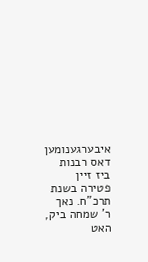איבערגענומען דאס רבנות ביז זיין פטירה בשנת תרכ"ח. נאך ר' שמחה ביק, האט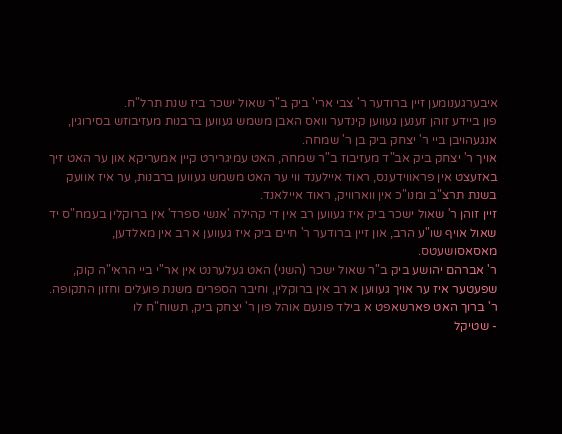איבערגענומען זיין ברודער ר' צבי ארי' ביק ב"ר שאול ישכר ביז שנת תרל"ח.
פון ביידע זוהן זענען געווען קינדער וואס האבן משמש געווען ברבנות מעזיבוזש בסירוגין, אנגעהויבן ביי ר' יצחק ביק בן ר' שמחה.
אויך ר' יצחק ביק אב"ד מעזיבוז ב"ר שמחה, האט עמיגרירט קיין אמעריקא און ער האט זיך באזעצט אין פראווידענס, ראוד איילענד ווי ער האט משמש געווען ברבנות, ער איז אוועק בשנת תרצ"ב ומנו"כ אין ווארוויק, ראוד איילאנד.
זיין זוהן ר' שאול ישכר ביק איז געווען רב אין די קהילה 'אנשי ספרד' אין ברוקלין בעמח"ס יד שאול אויף שו"ע הרב, און זיין ברודער ר' חיים ביק איז געווען א רב אין מאלדען, מאסאסושעטס.
ר' אברהם יהושע ביק ב"ר שאול ישכר (השני) האט געלערנט אין אר"י ביי הראי"ה קוק, שפעטער איז ער אויך געווען א רב אין ברוקלין, וחיבר הספרים משנת פועלים וחזון התקופה.
ר' ברוך האט פארשאפט א בילד פונעם אוהל פון ר' יצחק ביק, תשוח"ח לו
- שטיקל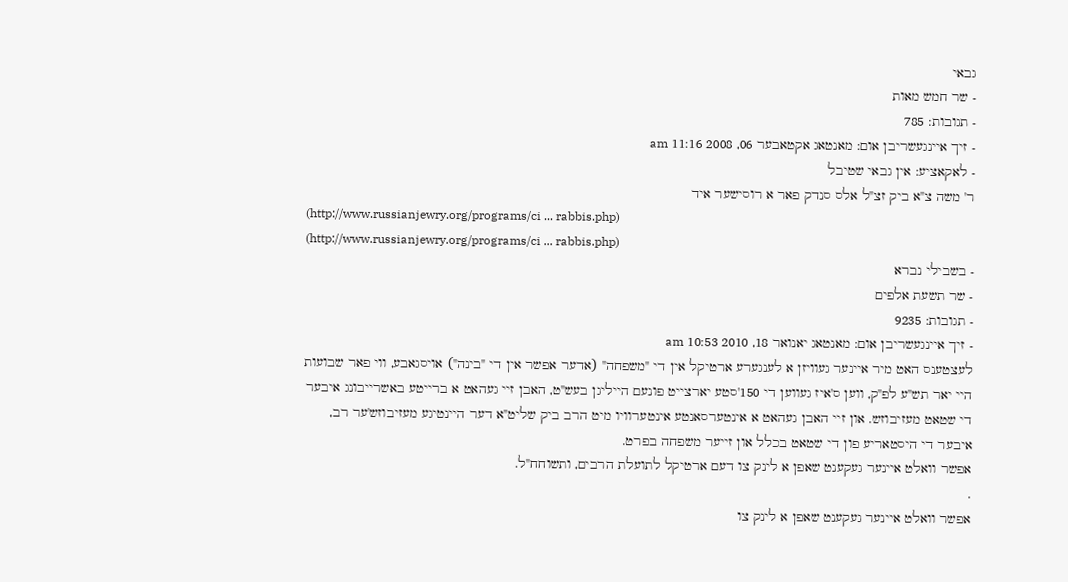גבאי
- שר חמש מאות
- תגובות: 785
- זיך איינגעשריבן אום: מאנטאג אקטאבער 06, 2008 11:16 am
- לאקאציע: אין גבאי שטיבל
ר' משה צ"א ביק זצ"ל אלס סנדק פאר א רוסישער איד
(http://www.russianjewry.org/programs/ci ... rabbis.php)
(http://www.russianjewry.org/programs/ci ... rabbis.php)
- בשבילי נברא
- שר תשעת אלפים
- תגובות: 9235
- זיך איינגעשריבן אום: מאנטאג יאנואר 18, 2010 10:53 am
לעצטענס האט מיר איינער געוויזן א לענגערע ארטיקל אין די "משפחה" (אדער אפשר אין די "בינה") אויסגאבע, ווי פאר שבועות היי יאר תש"ע לפ"ק, ווען ס'איז געווען די 150'סטע יארצייט פונעם הייליגן בעש"ט, האבן זיי געהאט א ברייטע באשרייבונג איבער די שטאט מעזיבוזש. און זיי האבן געהאט א אינטערסאנטע אינטערוויו מיט הרב ביק שליט"א דער היינטיגע מעזיבוזש'ער רב, איבער די היסטאריע פון די שטאט בכלל און זייער משפחה בפרט.
אפשר וואלט איינער געקענט שאפן א לינק צו דעם ארטיקל לתועלת הרבים, ותשוחח"ל.
.
אפשר וואלט איינער געקענט שאפן א לינק צו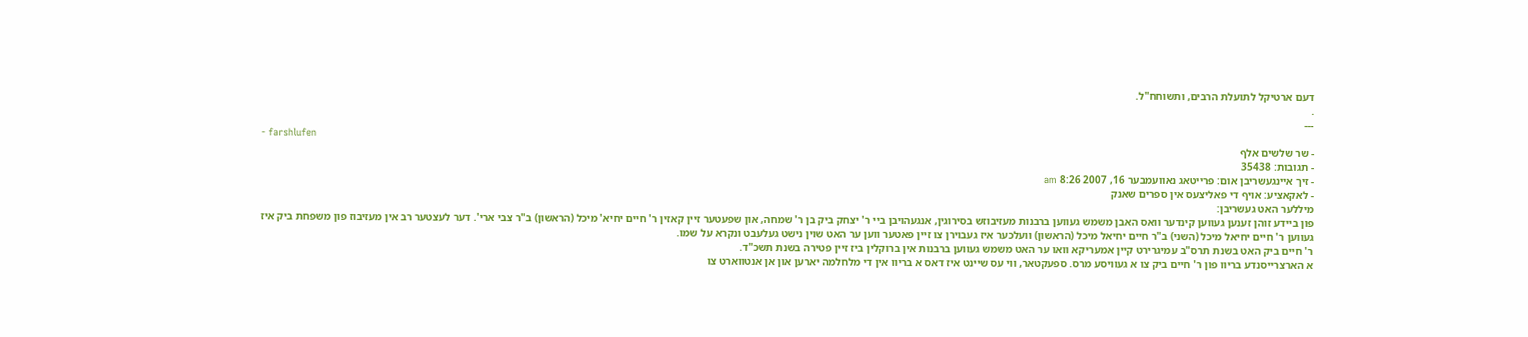דעם ארטיקל לתועלת הרבים, ותשוחח"ל.
.
---
- farshlufen
- שר שלשים אלף
- תגובות: 35438
- זיך איינגעשריבן אום: פרייטאג נאוועמבער 16, 2007 8:26 am
- לאקאציע: אויף די פאליצעס אין ספרים שאנק
מיללער האט געשריבן:
פון ביידע זוהן זענען געווען קינדער וואס האבן משמש געווען ברבנות מעזיבוזש בסירוגין, אנגעהויבן ביי ר' יצחק ביק בן ר' שמחה, און שפעטער זיין קאזין ר' חיים יחיא' מיכל (הראשון) ב"ר צבי ארי'. דער לעצטער רב אין מעזיבוז פון משפחת ביק איז געווען ר' חיים יחיאל מיכל (השני) ב"ר חיים יחיאל מיכל (הראשון) וועלכער איז געבוירן צו זיין פאטער ווען ער האט שוין נישט געלעבט ונקרא על שמו.
ר' חיים ביק האט בשנת תרס"ב עמיגרירט קיין אמעריקא וואו ער האט משמש געווען ברבנות אין ברוקלין ביז זיין פטירה בשנת תשכ"ד.
א הארצרייסנדע בריוו פון ר' חיים ביק צו א געוויסע מרס. ספעקטאר, ווי עס שיינט איז דאס א בריוו אין די מלחלמה יארען און אן אנטווארט צו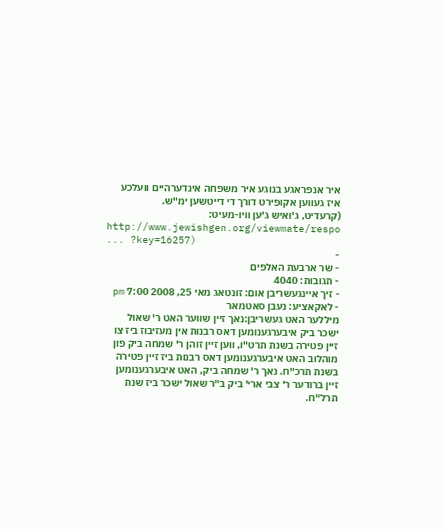איר אנפראגע בנוגע איר משפחה אינדערהיים וועלכע איז געווען אקופירט דורך די דייטשען ימ"ש.
(קרעדיט, ג'ואיש ג'ען וויו-מעיט:
http://www.jewishgen.org/viewmate/respo ... ?key=16257)
-
- שר ארבעת האלפים
- תגובות: 4040
- זיך איינגעשריבן אום: זונטאג מאי 25, 2008 7:00 pm
- לאקאציע: נעבן סאטמאר
מיללער האט געשריבן:נאך זיין שווער האט ר' שאול ישכר ביק איבערגענומען דאס רבנות אין מעזיבוז ביז צו זיין פטירה בשנת תרט"ו, ווען זיין זוהן ר' שמחה ביק פון מוהלוב האט איבערגענומען דאס רבנות ביז זיין פטירה בשנת תרכ"ח. נאך ר' שמחה ביק, האט איבערגענומען זיין ברודער ר' צבי ארי' ביק ב"ר שאול ישכר ביז שנת תרל"ח.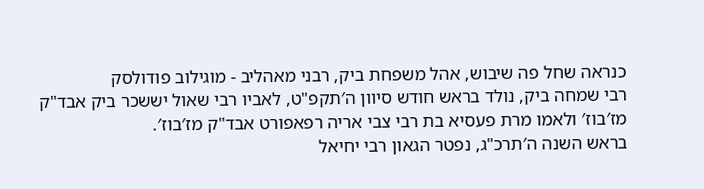כנראה שחל פה שיבוש, אהל משפחת ביק, רבני מאהליב - מוגילוב פודולסק
רבי שמחה ביק, נולד בראש חודש סיוון ה′תקפ"ט, לאביו רבי שאול יששכר ביק אבד"ק מז′בוז′ ולאמו מרת פעסיא בת רבי צבי אריה רפאפורט אבד"ק מז′בוז′.
בראש השנה ה′תרכ"ג, נפטר הגאון רבי יחיאל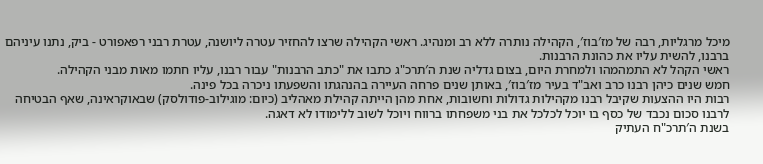מיכל מרגליות, רבה של מז′בוז′, הקהילה נותרה ללא רב ומנהיג. ראשי הקהילה שרצו להחזיר עטרה ליושנה, עטרת רבני רפאפורט - ביק, נתנו עיניהם ברבנו, להשית עליו את כהונת הרבנות.
ראשי הקהל לא התמהמהו ולמחרת היום, בצום גדליה שנת ה′תרכ"ג כתבו את "כתב הרבנות" עבור רבנו, עליו חתמו מאות מבני הקהילה.
חמש שנים כיהן רבנו כרב ואב"ד בעיר מז′בוז′, באותן שנים פרחה העיירה בהנהגתו והשפעתו ניכרה בכל פינה.
רבות היו ההצעות שקיבל רבנו מקהילות גדולות וחשובות, אחת מהן הייתה קהילת מאהליב (כיום: מוגילוב-פודולסק) שבאוקראינה, שאף הבטיחה לרבנו סכום נכבד של כסף בו יוכל לכלכל את בני משפחתו ברווח ויוכל לשוב ללימודו לא דאגה.
בשנת ה′תרכ"ח העתיק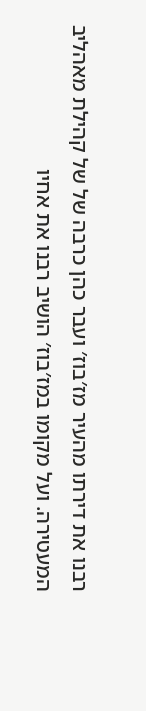רבנו את דירתו מהעיר מז′בוז′ ועבר כהן כרבה של של קהילת מאהליב המעטירה. ועל מקומו במז′בוז′ הושיב רבנו את אחיו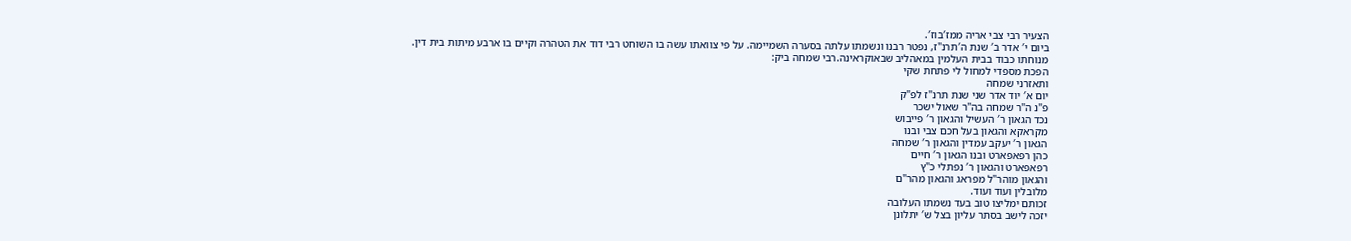הצעיר רבי צבי אריה ממז′בוז′.
ביום י′ אדר ב′ שנת ה′תרנ"ז, נפטר רבנו ונשמתו עלתה בסערה השמיימה. על פי צוואתו עשה בו השוחט רבי דוד את הטהרה וקיים בו ארבע מיתות בית דין.
מנוחתו כבוד בבית העלמין במאהליב שבאוקראינה.רבי שמחה ביק:
הפכת מספדי למחול לי פתחת שקי
ותאזרני שמחה
יום א′ יוד אדר שני שנת תרנ"ז לפ"ק
פ"נ ה"ר שמחה בה"ר שאול ישכר
נכד הגאון ר′ העשיל והגאון ר′ פייבוש
מקראקא והגאון בעל חכם צבי ובנו
הגאון ר′ יעקב עמדין והגאון ר′ שמחה
כהן רפאפארט ובנו הגאון ר′ חיים
רפאפארט והגאון ר′ נפתלי כ"ץ
והגאון מוהר"ל מפראג והגאון מהר"ם
מלובלין ועוד ועוד.
זכותם ימליצו טוב בעד נשמתו העלובה
יזכה לישב בסתר עליון בצל ש′ יתלונן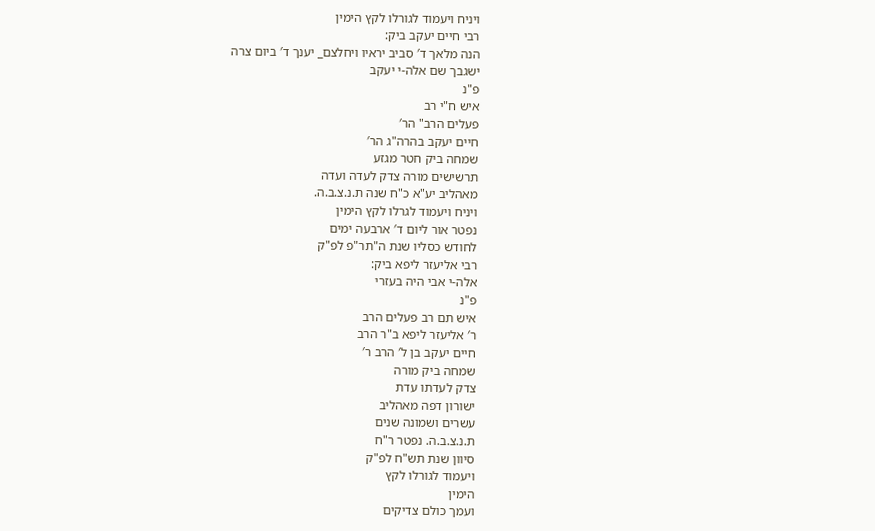ויניח ויעמוד לגורלו לקץ הימין
רבי חיים יעקב ביק:
הנה מלאך ד′ סביב יראיו ויחלצם_ יענך ד′ ביום צרה
ישגבך שם אלה-י יעקב
פ"נ
איש ח"י רב
פעלים הרב" הר′
חיים יעקב בהרה"ג הר′
שמחה ביק חטר מגזע
תרשישים מורה צדק לעדה ועדה
מאהליב יע"א כ"ח שנה ת.נ.צ.ב.ה.
ויניח ויעמוד לגרלו לקץ הימין
נפטר אור ליום ד′ ארבעה ימים
לחודש כסליו שנת ה"תר"פ לפ"ק
רבי אליעזר ליפא ביק:
אלה-י אבי היה בעזרי
פ"נ
איש תם רב פעלים הרב
ר′ אליעזר ליפא ב"ר הרב
חיים יעקב בן ל′ הרב ר′
שמחה ביק מורה
צדק לעדתו עדת
ישורון דפה מאהליב
עשרים ושמונה שנים
ת.נ.צ.ב.ה. נפטר ר"ח
סיוון שנת תש"ח לפ"ק
ויעמוד לגורלו לקץ
הימין
ועמך כולם צדיקים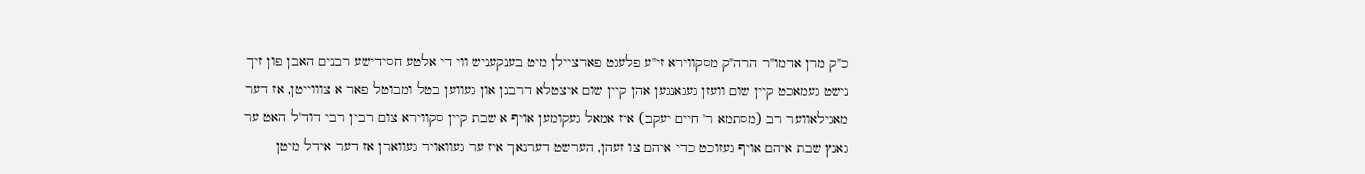כ"ק מרן אדמו"ר הרה"ק מסקווירא זי"ע פלעגט פארציילן מיט בענקעניש ווי די אלטע חסידישע רבנים האבן פון זיך נישט געמאכט קיין שום וועזן געגאנגען אהן קיין שום איצטלא דרבנן און געווען בטל ומבוטל פאר א צוווייטן, אז דער מאגילאווער רב (מסתמא ר' חיים יעקב) איז אמאל געקומען אויף א שבת קיין סקווירא צום רבין רבי דוד'ל האט ער גאנץ שבת איהם אויף געזוכט כדי איהם צו זעהן, הערשט דערנאך איז ער געוואויר געווארן אז דער אידל מיטן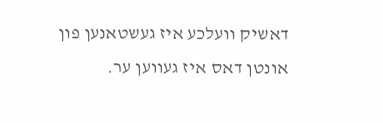דאשיק וועלכע איז געשטאנען פון אונטן דאס איז געווען ער.